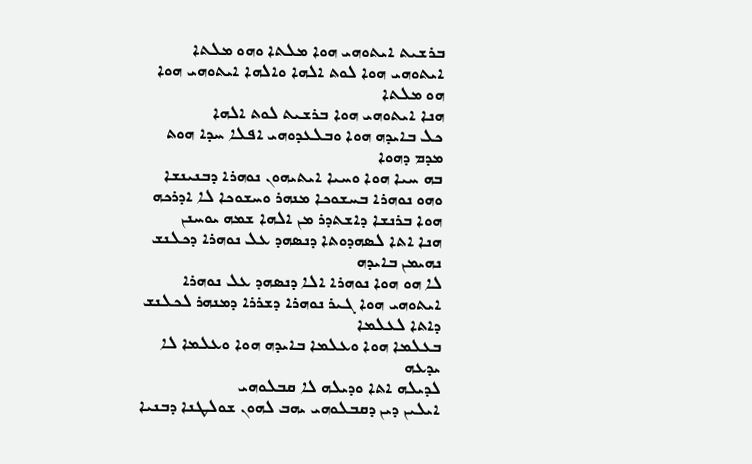ܒܪܫܝܬ ܐܝܬܘܗܝ ܗܘܐ ܡܠܬܐ ܘܗܘ ܡܠܬܐ ܐܝܬܘܗܝ ܗܘܐ ܠܘܬ ܐܠܗܐ ܘܐܠܗܐ ܐܝܬܘܗܝ ܗܘܐ ܗܘ ܡܠܬܐ
ܗܢܐ ܐܝܬܘܗܝ ܗܘܐ ܒܪܫܝܬ ܠܘܬ ܐܠܗܐ
ܟܠ ܒܐܝܕܗ ܗܘܐ ܘܒܠܥܕܘܗܝ ܐܦܠܐ ܚܕܐ ܗܘܬ ܡܕܡ ܕܗܘܐ
ܒܗ ܚܝܐ ܗܘܐ ܘܚܝܐ ܐܝܬܝܗܘܢ ܢܘܗܪܐ ܕܒܢܝܢܫܐ
ܘܗܘ ܢܘܗܪܐ ܒܚܫܘܟܐ ܡܢܗܪ ܘܚܫܘܟܐ ܠܐ ܐܕܪܟܗ
ܗܘܐ ܒܪܢܫܐ ܕܐܫܬܕܪ ܡܢ ܐܠܗܐ ܫܡܗ ܝܘܚܢܢ
ܗܢܐ ܐܬܐ ܠܤܗܕܘܬܐ ܕܢܤܗܕ ܥܠ ܢܘܗܪܐ ܕܟܠܢܫ ܢܗܝܡܢ ܒܐܝܕܗ
ܠܐ ܗܘ ܗܘܐ ܢܘܗܪܐ ܐܠܐ ܕܢܤܗܕ ܥܠ ܢܘܗܪܐ
ܐܝܬܘܗܝ ܗܘܐ ܓܝܪ ܢܘܗܪܐ ܕܫܪܪܐ ܕܡܢܗܪ ܠܟܠܢܫ ܕܐܬܐ ܠܥܠܡܐ
ܒܥܠܡܐ ܗܘܐ ܘܥܠܡܐ ܒܐܝܕܗ ܗܘܐ ܘܥܠܡܐ ܠܐ ܝܕܥܗ
ܠܕܝܠܗ ܐܬܐ ܘܕܝܠܗ ܠܐ ܩܒܠܘܗܝ
ܐܝܠܝܢ ܕܝܢ ܕܩܒܠܘܗܝ ܝܗܒ ܠܗܘܢ ܫܘܠܛܢܐ ܕܒܢܝܐ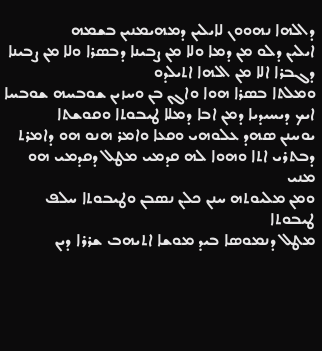ܕܐܠܗܐ ܢܗܘܘܢ ܠܐܝܠܝܢ ܕܡܗܝܡܢܝܢ ܒܫܡܗ
ܐܝܠܝܢ ܕܠܘ ܡܢ ܕܡܐ ܘܠܐ ܡܢ ܨܒܝܢܐ ܕܒܤܪܐ ܘܠܐ ܡܢ ܨܒܝܢܐ ܕܓܒܪܐ ܐܠܐ ܡܢ ܐܠܗܐ ܐܬܝܠܕܘ
ܘܡܠܬܐ ܒܤܪܐ ܗܘܐ ܘܐܓܢ ܒܢ ܘܚܙܝܢ ܫܘܒܚܗ ܫܘܒܚܐ ܐܝܟ ܕܝܚܝܕܝܐ ܕܡܢ ܐܒܐ ܕܡܠܐ ܛܝܒܘܬܐ ܘܩܘܫܬܐ
ܝܘܚܢܢ ܤܗܕ ܥܠܘܗܝ ܘܩܥܐ ܘܐܡܪ ܗܢܘ ܗܘ ܕܐܡܪܬ ܕܒܬܪܝ ܐܬܐ ܘܗܘܐ ܠܗ ܩܕܡܝ ܡܛܠ ܕܩܕܡܝ ܗܘ ܡܢܝ
ܘܡܢ ܡܠܝܘܬܗ ܚܢܢ ܟܠܢ ܢܤܒܢ ܘܛܝܒܘܬܐ ܚܠܦ ܛܝܒܘܬܐ
ܡܛܠ ܕܢܡܘܤܐ ܒܝܕ ܡܘܫܐ ܐܬܝܗܒ ܫܪܪܐ ܕܝܢ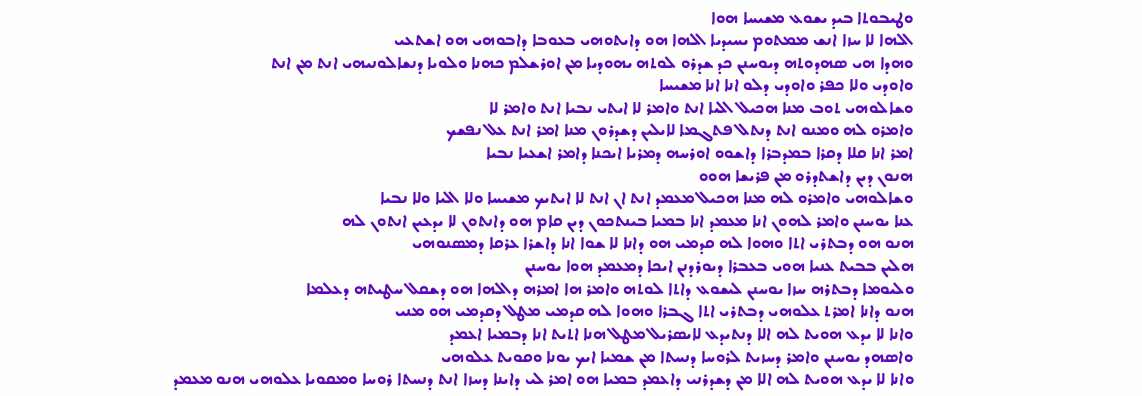ܘܛܝܒܘܬܐ ܒܝܕ ܝܫܘܥ ܡܫܝܚܐ ܗܘܐ
ܐܠܗܐ ܠܐ ܚܙܐ ܐܢܫ ܡܡܬܘܡ ܝܚܝܕܝܐ ܐܠܗܐ ܗܘ ܕܐܝܬܘܗܝ ܒܥܘܒܐ ܕܐܒܘܗܝ ܗܘ ܐܫܬܥܝ
ܘܗܕܐ ܗܝ ܤܗܕܘܬܗ ܕܝܘܚܢܢ ܟܕ ܫܕܪܘ ܠܘܬܗ ܝܗܘܕܝܐ ܡܢ ܐܘܪܫܠܡ ܟܗܢܐ ܘܠܘܝܐ ܕܢܫܐܠܘܢܝܗܝ ܐܢܬ ܡܢ ܐܢܬ
ܘܐܘܕܝ ܘܠܐ ܟܦܪ ܘܐܘܕܝ ܕܠܘ ܐܢܐ ܐܢܐ ܡܫܝܚܐ
ܘܫܐܠܘܗܝ ܬܘܒ ܡܢܐ ܗܟܝܠ ܐܠܝܐ ܐܢܬ ܘܐܡܪ ܠܐ ܐܝܬܝ ܢܒܝܐ ܐܢܬ ܘܐܡܪ ܠܐ
ܘܐܡܪܘ ܠܗ ܘܡܢܘ ܐܢܬ ܕܢܬܠ ܦܬܓܡܐ ܠܐܝܠܝܢ ܕܫܕܪܘܢ ܡܢܐ ܐܡܪ ܐܢܬ ܥܠ ܢܦܫܟ
ܐܡܪ ܐܢܐ ܩܠܐ ܕܩܪܐ ܒܡܕܒܪܐ ܕܐܫܘܘ ܐܘܪܚܗ ܕܡܪܝܐ ܐܝܟܢܐ ܕܐܡܪ ܐܫܥܝܐ ܢܒܝܐ
ܗܢܘܢ ܕܝܢ ܕܐܫܬܕܪܘ ܡܢ ܦܪܝܫܐ ܗܘܘ
ܘܫܐܠܘܗܝ ܘܐܡܪܘ ܠܗ ܡܢܐ ܗܟܝܠ ܡܥܡܕ ܐܢܬ ܐܢ ܐܢܬ ܠܐ ܐܝܬܝܟ ܡܫܝܚܐ ܘܠܐ ܐܠܝܐ ܘܠܐ ܢܒܝܐ
ܥܢܐ ܝܘܚܢܢ ܘܐܡܪ ܠܗܘܢ ܐܢܐ ܡܥܡܕ ܐܢܐ ܒܡܝܐ ܒܝܢܬܟܘܢ ܕܝܢ ܩܐܡ ܗܘ ܕܐܢܬܘܢ ܠܐ ܝܕܥܝܢ ܐܢܬܘܢ ܠܗ
ܗܢܘ ܗܘ ܕܒܬܪܝ ܐܬܐ ܘܗܘܐ ܠܗ ܩܕܡܝ ܗܘ ܕܐܢܐ ܠܐ ܫܘܐ ܐܢܐ ܕܐܫܪܐ ܥܪܩܐ ܕܡܤܢܘܗܝ
ܗܠܝܢ ܒܒܝܬ ܥܢܝܐ ܗܘܝ ܒܥܒܪܐ ܕܝܘܪܕܢܢ ܐܝܟܐ ܕܡܥܡܕ ܗܘܐ ܝܘܚܢܢ
ܘܠܝܘܡܐ ܕܒܬܪܗ ܚܙܐ ܝܘܚܢܢ ܠܝܫܘܥ ܕܐܬܐ ܠܘܬܗ ܘܐܡܪ ܗܐ ܐܡܪܗ ܕܐܠܗܐ ܗܘ ܕܫܩܠ ܚܛܝܬܗ ܕܥܠܡܐ
ܗܢܘ ܕܐܢܐ ܐܡܪܬ ܥܠܘܗܝ ܕܒܬܪܝ ܐܬܐ ܓܒܪܐ ܘܗܘܐ ܠܗ ܩܕܡܝ ܡܛܠ ܕܩܕܡܝ ܗܘ ܡܢܝ
ܘܐܢܐ ܠܐ ܝܕܥ ܗܘܝܬ ܠܗ ܐܠܐ ܕܢܬܝܕܥ ܠܐܝܤܪܝܠ ܡܛܠ ܗܢܐ ܐܬܝܬ ܐܢܐ ܕܒܡܝܐ ܐܥܡܕ
ܘܐܤܗܕ ܝܘܚܢܢ ܘܐܡܪ ܕܚܙܝܬ ܠܪܘܚܐ ܕܢܚܬܐ ܡܢ ܫܡܝܐ ܐܝܟ ܝܘܢܐ ܘܩܘܝܬ ܥܠܘܗܝ
ܘܐܢܐ ܠܐ ܝܕܥ ܗܘܝܬ ܠܗ ܐܠܐ ܡܢ ܕܫܕܪܢܝ ܕܐܥܡܕ ܒܡܝܐ ܗܘ ܐܡܪ ܠܝ ܕܐܝܢܐ ܕܚܙܐ ܐܢܬ ܕܢܚܬܐ ܪܘܚܐ ܘܡܩܘܝܐ ܥܠܘܗܝ ܗܢܘ ܡܥܡܕ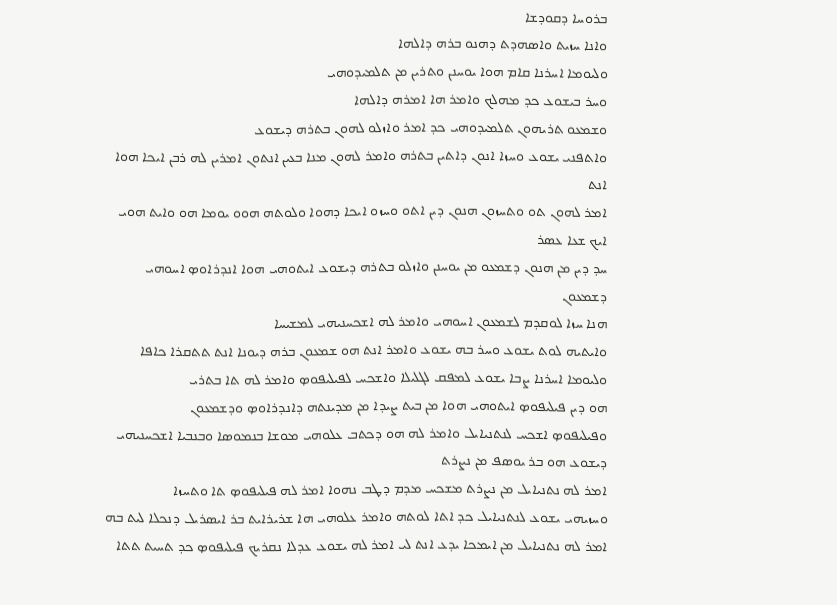ܒܪܘܚܐ ܕܩܘܕܫܐ
ܘܐܢܐ ܚܙܝܬ ܘܐܤܗܕܬ ܕܗܢܘ ܒܪܗ ܕܐܠܗܐ
ܘܠܝܘܡܐ ܐܚܪܢܐ ܩܐܡ ܗܘܐ ܝܘܚܢܢ ܘܬܪܝܢ ܡܢ ܬܠܡܝܕܘܗܝ
ܘܚܪ ܒܝܫܘܥ ܟܕ ܡܗܠܟ ܘܐܡܪ ܗܐ ܐܡܪܗ ܕܐܠܗܐ
ܘܫܡܥܘ ܬܪܝܗܘܢ ܬܠܡܝܕܘܗܝ ܟܕ ܐܡܪ ܘܐܙܠܘ ܠܗܘܢ ܒܬܪܗ ܕܝܫܘܥ
ܘܐܬܦܢܝ ܝܫܘܥ ܘܚܙܐ ܐܢܘܢ ܕܐܬܝܢ ܒܬܪܗ ܘܐܡܪ ܠܗܘܢ ܡܢܐ ܒܥܝܢ ܐܢܬܘܢ ܐܡܪܝܢ ܠܗ ܪܒܢ ܐܝܟܐ ܗܘܐ ܐܢܬ
ܐܡܪ ܠܗܘܢ ܬܘ ܘܬܚܙܘܢ ܗܢܘܢ ܕܝܢ ܐܬܘ ܘܚܙܘ ܐܝܟܐ ܕܗܘܐ ܘܠܘܬܗ ܗܘܘ ܝܘܡܐ ܗܘ ܘܐܝܬ ܗܘܝ ܐܝܟ ܫܥܐ ܥܤܪ
ܚܕ ܕܝܢ ܡܢ ܗܢܘܢ ܕܫܡܥܘ ܡܢ ܝܘܚܢܢ ܘܐܙܠܘ ܒܬܪܗ ܕܝܫܘܥ ܐܝܬܘܗܝ ܗܘܐ ܐܢܕܪܐܘܤ ܐܚܘܗܝ ܕܫܡܥܘܢ
ܗܢܐ ܚܙܐ ܠܘܩܕܡ ܠܫܡܥܘܢ ܐܚܘܗܝ ܘܐܡܪ ܠܗ ܐܫܟܚܢܝܗܝ ܠܡܫܝܚܐ
ܘܐܝܬܝܗ ܠܘܬ ܝܫܘܥ ܘܚܪ ܒܗ ܝܫܘܥ ܘܐܡܪ ܐܢܬ ܗܘ ܫܡܥܘܢ ܒܪܗ ܕܝܘܢܐ ܐܢܬ ܬܬܩܪܐ ܟܐܦܐ
ܘܠܝܘܡܐ ܐܚܪܢܐ ܨܒܐ ܝܫܘܥ ܠܡܦܩ ܠܓܠܝܠܐ ܘܐܫܟܚ ܠܦܝܠܝܦܘܤ ܘܐܡܪ ܠܗ ܬܐ ܒܬܪܝ
ܗܘ ܕܝܢ ܦܝܠܝܦܘܤ ܐܝܬܘܗܝ ܗܘܐ ܡܢ ܒܝܬ ܨܝܕܐ ܡܢ ܡܕܝܢܬܗ ܕܐܢܕܪܐܘܤ ܘܕܫܡܥܘܢ
ܘܦܝܠܝܦܘܤ ܐܫܟܚ ܠܢܬܢܝܐܝܠ ܘܐܡܪ ܠܗ ܗܘ ܕܟܬܒ ܥܠܘܗܝ ܡܘܫܐ ܒܢܡܘܤܐ ܘܒܢܒܝܐ ܐܫܟܚܢܝܗܝ ܕܝܫܘܥ ܗܘ ܒܪ ܝܘܤܦ ܡܢ ܢܨܪܬ
ܐܡܪ ܠܗ ܢܬܢܝܐܝܠ ܡܢ ܢܨܪܬ ܡܫܟܚ ܡܕܡ ܕܛܒ ܢܗܘܐ ܐܡܪ ܠܗ ܦܝܠܝܦܘܤ ܬܐ ܘܬܚܙܐ
ܘܚܙܝܗܝ ܝܫܘܥ ܠܢܬܢܝܐܝܠ ܟܕ ܐܬܐ ܠܘܬܗ ܘܐܡܪ ܥܠܘܗܝ ܗܐ ܫܪܝܪܐܝܬ ܒܪ ܐܝܤܪܝܠ ܕܢܟܠܐ ܠܝܬ ܒܗ
ܐܡܪ ܠܗ ܢܬܢܝܐܝܠ ܡܢ ܐܝܡܟܐ ܝܕܥ ܐܢܬ ܠܝ ܐܡܪ ܠܗ ܝܫܘܥ ܥܕܠܐ ܢܩܪܝܟ ܦܝܠܝܦܘܤ ܟܕ ܬܚܝܬ ܬܬܐ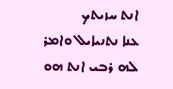ܐܢܬ ܚܙܝܬܟ
ܥܢܐ ܢܬܢܝܐܝܠ ܘܐܡܪ ܠܗ ܪܒܝ ܐܢܬ ܗܘ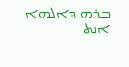ܒܪܗ ܕܐܠܗܐ ܐܢܬ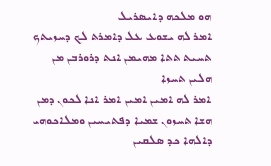ܗܘ ܡܠܟܗ ܕܐܝܤܪܝܠ
ܐܡܪ ܠܗ ܝܫܘܥ ܥܠ ܕܐܡܪܬ ܠܟ ܕܚܙܝܬܟ ܬܚܝܬ ܬܬܐ ܡܗܝܡܢ ܐܢܬ ܕܪܘܪܒܢ ܡܢ ܗܠܝܢ ܬܚܙܐ
ܐܡܪ ܠܗ ܐܡܝܢ ܐܡܝܢ ܐܡܪ ܐܢܐ ܠܟܘܢ ܕܡܢ ܗܫܐ ܬܚܙܘܢ ܫܡܝܐ ܕܦܬܝܚܝܢ ܘܡܠܐܟܘܗܝ ܕܐܠܗܐ ܟܕ ܤܠܩܝܢ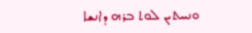ܘܢܚܬܝܢ ܠܘܬ ܒܪܗ ܕܐܢܫܐ